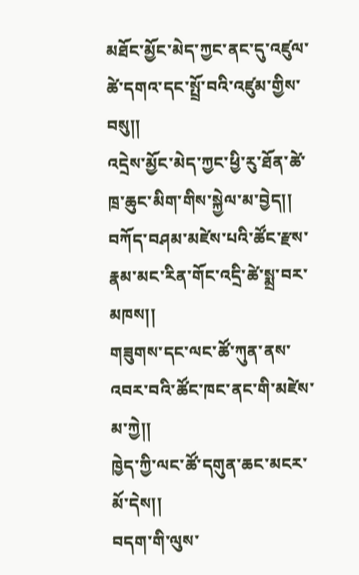མཐོང་མྱོང་མེད་ཀྱང་ནང་དུ་འཛུལ་ཚེ་དགའ་དང་སྤྲོ་བའི་འཛུམ་གྱིས་བསུ།།
འདྲེས་མྱོང་མེད་ཀྱང་ཕྱི་རུ་ཐོན་ཚེ་ཁྲ་ཆུང་མིག་གིས་སྐྱེལ་མ་བྱེད།།
བཀོད་བཤམ་མཛེས་པའི་ཚོང་རྫས་རྣམ་མང་རིན་གོང་འདྲི་ཚེ་སྨྲ་བར་མཁས།།
གཟུགས་དང་ལང་ཚོ་ཀུན་ནས་འབར་བའི་ཚོང་ཁང་ནང་གི་མཛེས་མ་ཀྱེ།།
ཁྱེད་ཀྱི་ལང་ཚོ་དགུན་ཆང་མངར་མོ་དེས།།
བདག་གི་ལུས་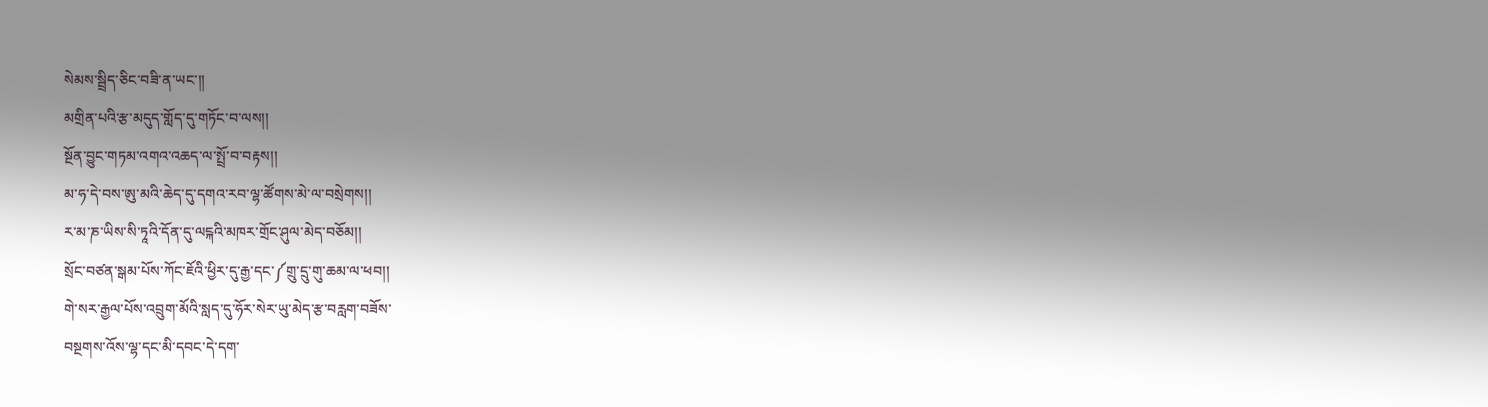སེམས་སྦྲིད་ཅིང་བཟི་ན་ཡང་།།
མགྲིན་པའི་རྩ་མདུད་གློད་དུ་གཏོང་བ་ལས།།
སྔོན་བྱུང་གཏམ་འགའ་འཆད་ལ་སྤྲོ་བ་བརྟས།།
མ་ཧ་དེ་བས་ཨུ་མའི་ཆེད་དུ་དགའ་རབ་ལྷ་ཚོགས་མེ་ལ་བསྲེགས།།
ར་མ་ཎ་ཡིས་སི་ཏཱའི་དོན་དུ་ལངྐའི་མཁར་གྲོང་ཤུལ་མེད་བཅོམ།།
སྲོང་བཙན་སྒམ་པོས་ཀོང་ཇོའི་ཕྱིར་དུ་རྒྱ་དང་༼གྲུ་དྲུ་གུ་ཆམ་ལ་ཕབ།།
གེ་སར་རྒྱལ་པོས་འབྲུག་མོའི་སླད་དུ་ཧོར་སེར་ཡུ་མེད་རྩ་བརླག་བཟོས་
བསྔགས་འོས་ལྷ་དང་མི་དབང་དེ་དག་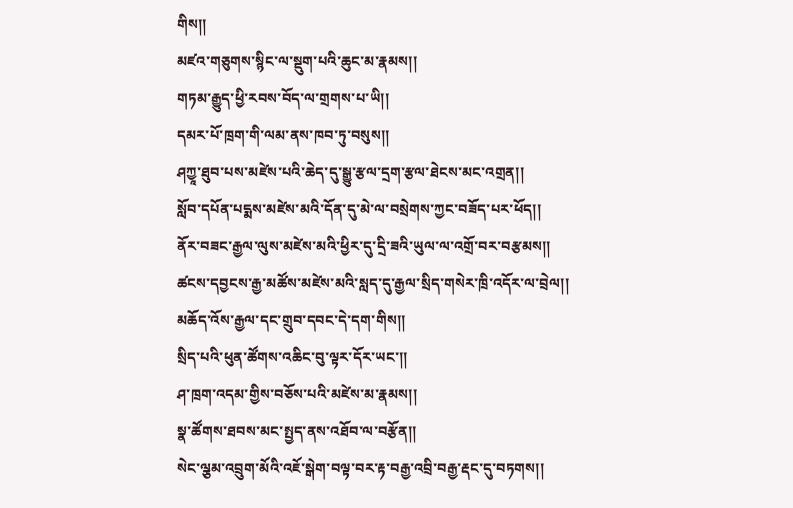གིས།།
མཛའ་གཅུགས་སྙིང་ལ་སྡུག་པའི་ཆུང་མ་རྣམས།།
གཏམ་རྒྱུད་ཕྱི་རབས་བོད་ལ་གྲགས་པ་ཡི།།
དམར་པོ་ཁྲག་གི་ལམ་ནས་ཁབ་ཏུ་བསུས།།
ཤཀྱཱ་ཐུབ་པས་མཛེས་པའི་ཆེད་དུ་སྒྱུ་རྩལ་དྲག་རྩལ་ཐེངས་མང་འགྲན།།
སློབ་དཔོན་པདྨས་མཛེས་མའི་དོན་དུ་མེ་ལ་བསྲེགས་ཀྱང་བཟོད་པར་ཕོད།།
ནོར་བཟང་རྒྱལ་ལུས་མཛེས་མའི་ཕྱིར་དུ་དྲི་ཟའི་ཡུལ་ལ་འགྲོ་བར་བརྩམས།།
ཚངས་དབྱངས་རྒྱ་མཚོས་མཛེས་མའི་སླད་དུ་རྒྱལ་སྲིད་གསེར་ཁྲི་འདོར་ལ་བྲེལ།།
མཆོད་འོས་རྒྱལ་དང་གྲུབ་དབང་དེ་དག་གིས།།
སྲིད་པའི་ཕུན་ཚོགས་འཆིང་བུ་ལྟར་དོར་ཡང་།།
ཤ་ཁྲག་འདམ་གྱིས་བཅོས་པའི་མཛེས་མ་རྣམས།།
སྣ་ཚོགས་ཐབས་མང་སྤྱད་ནས་འཐོབ་ལ་བརྩོན།།
སེང་ལྕམ་འབྲུག་མོའི་འཇོ་སྒེག་བལྟ་བར་རྟ་བརྒྱ་འབྲི་བརྒྱ་རྡང་དུ་བཏགས།།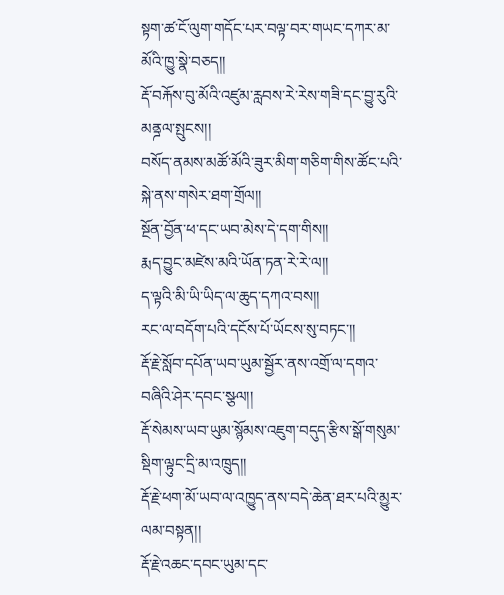སྟག་ཚ་ངོ་ལུག་གདོང་པར་བལྟ་བར་གཡང་དཀར་མ་མོའི་ཁྱུ་སྣེ་བཅད།།
རྡོ་བརྐོས་བུ་མོའི་འཛུམ་རླབས་རེ་རེས་གཟི་དང་བྱུ་རུའི་མནྜལ་སྤུངས།།
བསོད་ནམས་མཚོ་མོའི་ཟུར་མིག་གཅིག་གིས་ཚོང་པའི་སྐེ་ནས་གསེར་ཐག་གྲོལ།།
སྔོན་བྱོན་ཕ་དང་ཡབ་མེས་དེ་དག་གིས།།
རྨད་བྱུང་མཛེས་མའི་ཡོན་ཏན་རེ་རེ་ལ།།
ད་ལྟའི་མི་ཡི་ཡིད་ལ་ཆུད་དཀའ་བས།།
རང་ལ་བདོག་པའི་དངོས་པོ་ཡོངས་སུ་བཏང་།།
རྡོ་རྗེ་སློབ་དཔོན་ཡབ་ཡུམ་སྦྱོར་ནས་འགྲོ་ལ་དགའ་བཞིའི་ཤེར་དབང་སྩལ།།
རྡོ་སེམས་ཡབ་ཡུམ་སྙོམས་འཇུག་བདུད་རྩིས་སྒོ་གསུམ་སྡིག་ལྟུང་དྲི་མ་འཁྲུད།།
རྡོ་རྗེ་ཕག་མོ་ཡབ་ལ་འཁྱུད་ནས་བདེ་ཆེན་ཐར་པའི་མྱུར་ལམ་བསྟན།།
རྡོ་རྗེ་འཆང་དབང་ཡུམ་དང་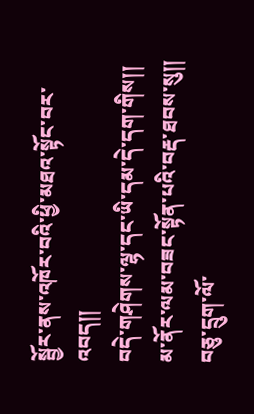སྦྱོར་ནས་འཁོར་བའི་ཕྱི་མཐའ་སྟོང་བར་འབད།།
བདེ་གཤེགས་ལྷ་དང་ཡི་དམ་དེ་དག་གིས།།
མ་ནོར་ལམ་བཟང་སྟོན་པའི་བརྡ་ཐབས་སུ།།
བཅུ་དྲུག་ལོ་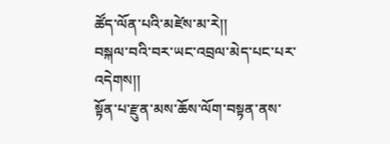ཚོད་ལོན་པའི་མཛེས་མ་རེ།།
བསྐལ་བའི་བར་ཡང་འབྲལ་མེད་པང་པར་འདེགས།།
སྟོན་པ་རྫུན་མས་ཆོས་ལོག་བསྟན་ནས་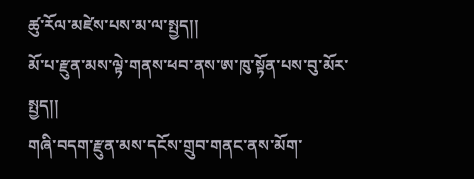ཚུ་རོལ་མཛེས་པས་མ་ལ་སྤྱད།།
མོ་པ་རྫུན་མས་ལྟེ་གནས་ཕབ་ནས་ཨ་ཁུ་སྟོན་པས་བུ་མོར་སྤྱད།།
གཞི་བདག་རྫུན་མས་དངོས་གྲུབ་གནང་ནས་མོག་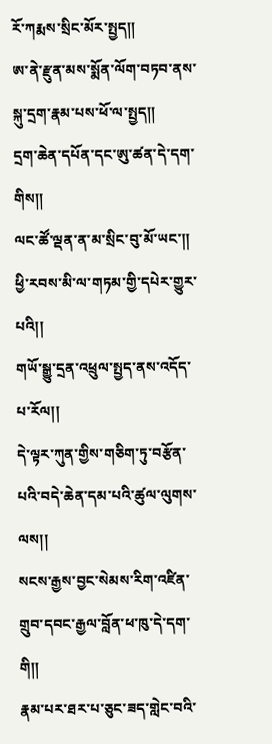རོ་ཀརྨས་སྲིང་མོར་སྤྱད།།
ཨ་ནེ་རྫུན་མས་སྨོན་ལོག་བཏབ་ནས་སྐུ་དྲག་རྣམ་པས་ཕོ་ལ་སྤྱད།།
དྲག་ཆེན་དཔོན་དང་ཨུ་ཚན་དེ་དག་གིས།།
ལང་ཚོ་ལྡན་ན་མ་སྲིང་བུ་མོ་ཡང་།།
ཕྱི་རབས་མི་ལ་གཏམ་གྱི་དཔེར་གྱུར་པའི།།
གཡོ་སྒྱུ་དྲན་འཕྲུལ་སྤྱད་ནས་འདོད་པ་རོལ།།
དེ་ལྟར་ཀུན་གྱིས་གཅིག་ཏུ་བརྩོན་པའི་བདེ་ཆེན་དམ་པའི་ཚུལ་ལུགས་ལས།།
སངས་རྒྱས་བྱང་སེམས་རིག་འཛིན་གྲུབ་དབང་རྒྱལ་བློན་ཕ་ཁུ་དེ་དག་གི།།
རྣམ་པར་ཐར་པ་ཅུང་ཟད་གླེང་བའི་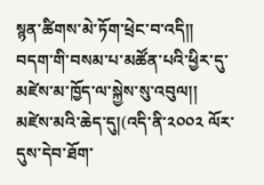སྙན་ཚིགས་མེ་ཏོག་ཕྲེང་བ་འདི།།
བདག་གི་བསམ་པ་མཚོན་པའི་ཕྱིར་དུ་མཛེས་མ་ཁྱོད་ལ་སྐྱེས་སུ་འབུལ།།
མཛེས་མའི་ཆེད་དུ།(འདི་ནི་༢༠༠༢ ལོར་དུས་དེབ་ཐོག་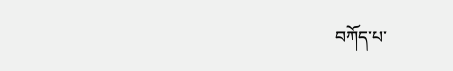བཀོད་པ་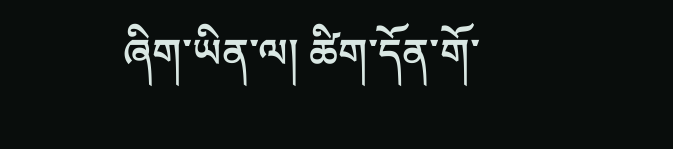ཞིག་ཡིན་ལ། ཚིག་དོན་གོ་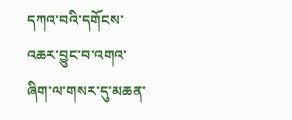དཀའ་བའི་དགོངས་འཆར་བྱུང་བ་འགའ་ཞིག་ལ་གསར་དུ་མཆན་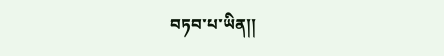བཏབ་པ་ཡིན།།